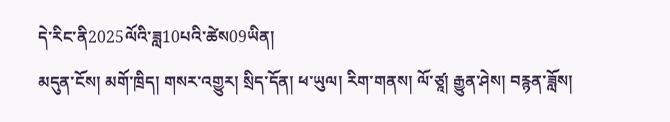དེ་རིང་ནི2025ལོའི་ཟླ10པའི་ཚེས09ཡིན།
མདུན་ངོས། མགོ་ཁྲིད། གསར་འགྱུར། སྲིད་དོན། ཕ་ཡུལ། རིག་གནས། ལོ་ཙཱ། རྒྱུན་ཤེས། བརྙན་ཟློས།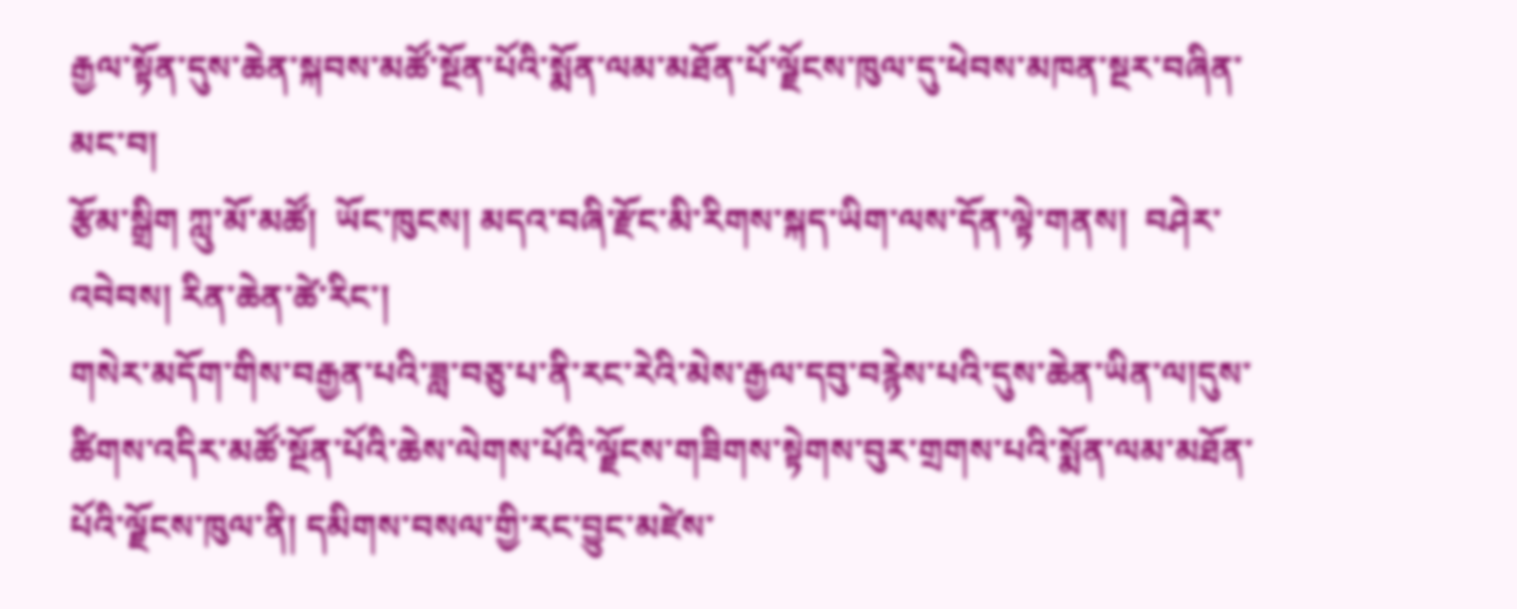རྒྱལ་སྟོན་དུས་ཆེན་སྐབས་མཚོ་སྔོན་པོའི་སྨོན་ལམ་མཐོན་པོ་ལྗོངས་ཁུལ་དུ་ཕེབས་མཁན་སྔར་བཞིན་མང་བ།
རྩོམ་སྒྲིག ཀླུ་མོ་མཚོ།  ཡོང་ཁུངས། མདའ་བཞི་རྫོང་མི་རིགས་སྐད་ཡིག་ལས་དོན་ལྟེ་གནས།  བཤེར་འབེབས། རིན་ཆེན་ཚེ་རིང་།
གསེར་མདོག་གིས་བརྒྱན་པའི་ཟླ་བཅུ་པ་ནི་རང་རེའི་མེས་རྒྱལ་དབུ་བརྙེས་པའི་དུས་ཆེན་ཡིན་ལ།དུས་ཚིགས་འདིར་མཚོ་སྔོན་པོའི་ཆེས་ལེགས་པོའི་ལྗོངས་གཟིགས་སྟེགས་བུར་གྲགས་པའི་སྨོན་ལམ་མཐོན་པོའི་ལྗོངས་ཁུལ་ནི། དམིགས་བསལ་གྱི་རང་བྱུང་མཛེས་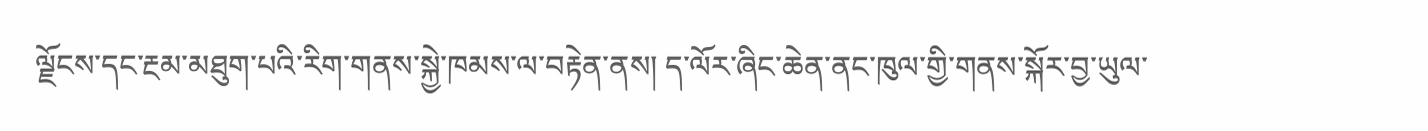ལྗོངས་དང་རྔམ་མཐུག་པའི་རིག་གནས་སྐྱེ་ཁམས་ལ་བརྟེན་ནས། ད་ལོར་ཞིང་ཆེན་ནང་ཁུལ་གྱི་གནས་སྐོར་བྱ་ཡུལ་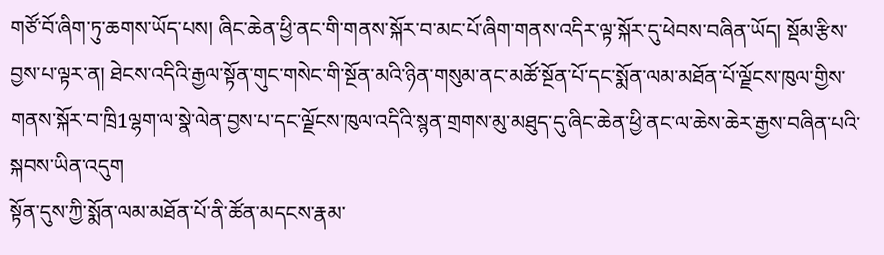གཙོ་བོ་ཞིག་ཏུ་ཆགས་ཡོད་པས། ཞིང་ཆེན་ཕྱི་ནང་གི་གནས་སྐོར་བ་མང་པོ་ཞིག་གནས་འདིར་ལྟ་སྐོར་དུ་ཕེབས་བཞིན་ཡོད། སྡོམ་རྩིས་བྱས་པ་ལྟར་ན། ཐེངས་འདིའི་རྒྱལ་སྟོན་གུང་གསེང་གི་སྔོན་མའི་ཉིན་གསུམ་ནང་མཚོ་སྔོན་པོ་དང་སྨོན་ལམ་མཐོན་པོ་ལྗོངས་ཁུལ་གྱིས་གནས་སྐོར་བ་ཁྲི1ལྷག་ལ་སྣེ་ལེན་བྱས་པ་དང་ལྗོངས་ཁུལ་འདིའི་སྙན་གྲགས་མུ་མཐུད་དུ་ཞིང་ཆེན་ཕྱི་ནང་ལ་ཆེས་ཆེར་རྒྱས་བཞིན་པའི་སྐབས་ཡིན་འདུག
སྟོན་དུས་ཀྱི་སྨོན་ལམ་མཐོན་པོ་ནི་ཚོན་མདངས་རྣམ་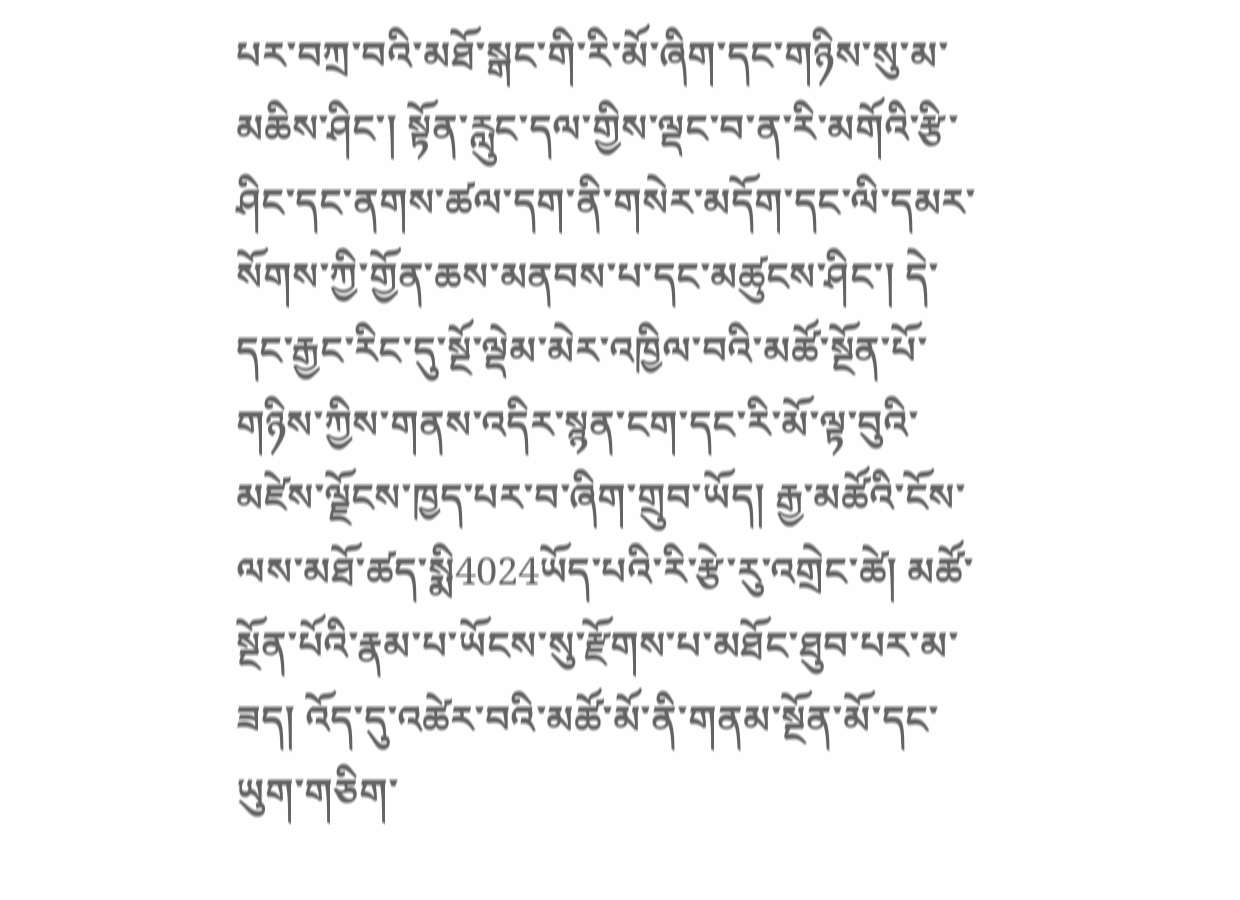པར་བཀྲ་བའི་མཐོ་སྒང་གི་རི་མོ་ཞིག་དང་གཉིས་སུ་མ་མཆིས་ཤིང་། སྟོན་རླུང་དལ་གྱིས་ལྡང་བ་ན་རི་མགོའི་རྩི་ཤིང་དང་ནགས་ཚལ་དག་ནི་གསེར་མདོག་དང་ལི་དམར་སོགས་ཀྱི་གྱོན་ཆས་མནབས་པ་དང་མཚུངས་ཤིང་། དེ་དང་རྒྱང་རིང་དུ་སྔོ་ལྡེམ་མེར་འཁྱིལ་བའི་མཚོ་སྔོན་པོ་གཉིས་ཀྱིས་གནས་འདིར་སྙན་ངག་དང་རི་མོ་ལྟ་བུའི་མཛེས་ལྗོངས་ཁྱད་པར་བ་ཞིག་གྲུབ་ཡོད། རྒྱ་མཚོའི་ངོས་ལས་མཐོ་ཚད་སྨི4024ཡོད་པའི་རི་རྩེ་རུ་འགྲེང་ཚེ། མཚོ་སྔོན་པོའི་རྣམ་པ་ཡོངས་སུ་རྫོགས་པ་མཐོང་ཐུབ་པར་མ་ཟད། འོད་དུ་འཚེར་བའི་མཚོ་མོ་ནི་གནམ་སྔོན་མོ་དང་ཡུག་གཅིག་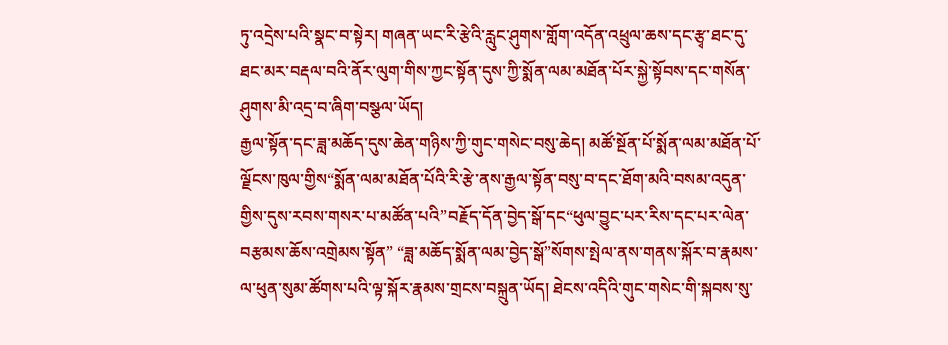ཏུ་འདྲེས་པའི་སྣང་བ་སྟེར། གཞན་ཡང་རི་རྩེའི་རླུང་ཤུགས་གློག་འདོན་འཕྲུལ་ཆས་དང་རྩྭ་ཐང་དུ་ཐང་མར་བརྡལ་བའི་ནོར་ལུག་གིས་ཀྱང་སྟོན་དུས་ཀྱི་སྨོན་ལམ་མཐོན་པོར་སྐྱེ་སྟོབས་དང་གསོན་ཤུགས་མི་འདྲ་བ་ཞིག་བསྩལ་ཡོད།
རྒྱལ་སྟོན་དང་ཟླ་མཆོད་དུས་ཆེན་གཉིས་ཀྱི་གུང་གསེང་བསུ་ཆེད། མཚོ་སྔོན་པོ་སྨོན་ལམ་མཐོན་པོ་ལྗོངས་ཁུལ་གྱིས“སྨོན་ལམ་མཐོན་པོའི་རི་རྩེ་ནས་རྒྱལ་སྟོན་བསུ་བ་དང་ཐོག་མའི་བསམ་འདུན་གྱིས་དུས་རབས་གསར་པ་མཚོན་པའི”བརྗོད་དོན་བྱེད་སྒོ་དང“ཕུལ་བྱུང་པར་རིས་དང་པར་ལེན་བརྩམས་ཆོས་འགྲེམས་སྟོན” “ཟླ་མཆོད་སྨོན་ལམ་བྱེད་སྒོ”སོགས་སྤེལ་ནས་གནས་སྐོར་བ་རྣམས་ལ་ཕུན་སུམ་ཚོགས་པའི་ལྟ་སྐོར་རྣམས་གྲངས་བསྐྲུན་ཡོད། ཐེངས་འདིའི་གུང་གསེང་གི་སྐབས་སུ་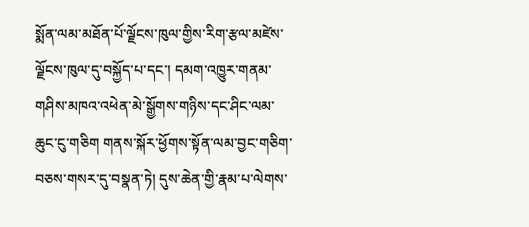སྨོན་ལམ་མཐོན་པོ་ལྗོངས་ཁུལ་གྱིས་རིག་རྩལ་མཛེས་ལྗོངས་ཁུལ་དུ་བསྐྱོད་པ་དང་། དམག་འཁྱུར་གནམ་གཤིས་མཁའ་འཕེན་མེ་སྒྱོགས་གཉིས་དང་ཤིང་ལམ་ཆུང་ངུ་གཅིག གནས་སྐོར་ཕྱོགས་སྟོན་ལམ་བྱང་གཅིག་བཅས་གསར་དུ་བསྣན་ཏེ། དུས་ཆེན་གྱི་རྣམ་པ་ལེགས་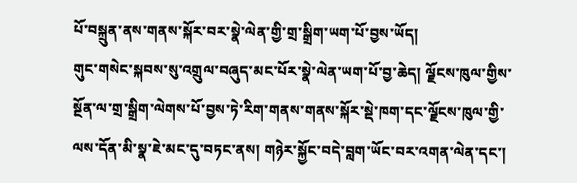པོ་བསྐྲུན་ནས་གནས་སྐོར་བར་སྣེ་ལེན་གྱི་གྲ་སྒྲིག་ཡག་པོ་བྱས་ཡོད།
གུང་གསེང་སྐབས་སུ་འགྲུལ་བཞུད་མང་པོར་སྣེ་ལེན་ཡག་པོ་བྱ་ཆེད། ལྗོངས་ཁུལ་གྱིས་སྔོན་ལ་གྲ་སྒྲིག་ལེགས་པོ་བྱས་ཏེ་རིག་གནས་གནས་སྐོར་སྡེ་ཁག་དང་ལྗོངས་ཁུལ་གྱི་ལས་དོན་མི་སྣ་ཇེ་མང་དུ་བཏང་ནས། གཉེར་སྐྱོང་བདེ་བླག་ཡོང་བར་འགན་ལེན་དང་།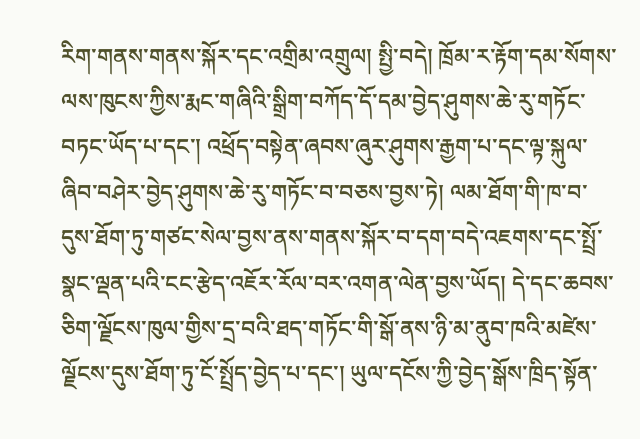རིག་གནས་གནས་སྐོར་དང་འགྲིམ་འགྲུལ། སྤྱི་བདེ། ཁྲོམ་ར་རྟོག་དམ་སོགས་ལས་ཁུངས་ཀྱིས་རྨང་གཞིའི་སྒྲིག་བཀོད་དོ་དམ་བྱེད་ཤུགས་ཆེ་རུ་གཏོང་བཏང་ཡོད་པ་དང་། འཕྲོད་བསྟེན་ཞབས་ཞུར་ཤུགས་རྒྱག་པ་དང་ལྟ་སྐུལ་ཞིབ་བཤེར་བྱེད་ཤུགས་ཆེ་རུ་གཏོང་བ་བཅས་བྱས་ཏེ། ལམ་ཐོག་གི་ཁ་བ་དུས་ཐོག་ཏུ་གཙང་སེལ་བྱས་ནས་གནས་སྐོར་བ་དག་བདེ་འཇགས་དང་སྤྲོ་སྣང་ལྡན་པའི་ངང་རྩེད་འཇོར་རོལ་བར་འགན་ལེན་བྱས་ཡོད། དེ་དང་ཆབས་ཅིག་ལྗོངས་ཁུལ་གྱིས་དྲ་བའི་ཐད་གཏོང་གི་སྒོ་ནས་ཉི་མ་ནུབ་ཁའི་མཛེས་ལྗོངས་དུས་ཐོག་ཏུ་ངོ་སྤྲོད་བྱེད་པ་དང་། ཡུལ་དངོས་ཀྱི་བྱེད་སྒོས་ཁྲིད་སྟོན་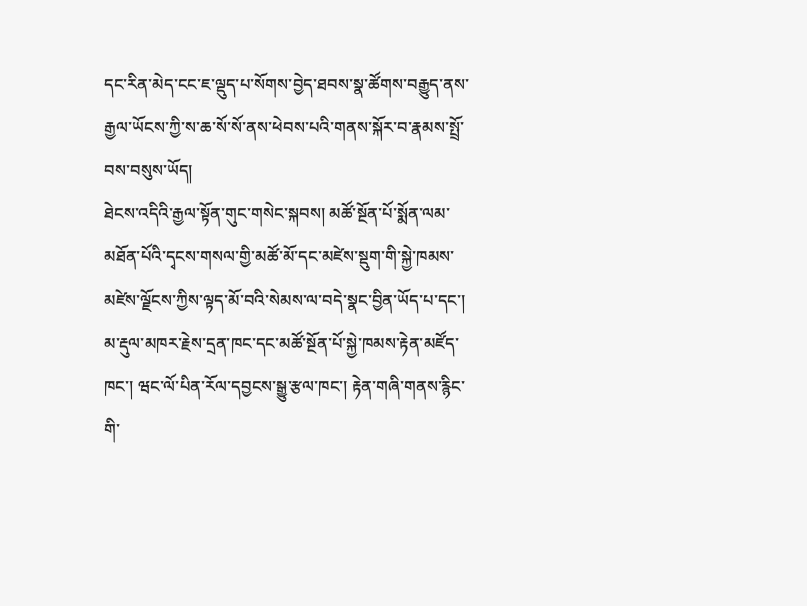དང་རིན་མེད་ངང་ཇ་ལྡུད་པ་སོགས་བྱེད་ཐབས་སྣ་ཚོགས་བརྒྱུད་ནས་རྒྱལ་ཡོངས་ཀྱི་ས་ཆ་སོ་སོ་ནས་ཕེབས་པའི་གནས་སྐོར་བ་རྣམས་སྤྲོ་བས་བསུས་ཡོད།
ཐེངས་འདིའི་རྒྱལ་སྟོན་གུང་གསེང་སྐབས། མཚོ་སྔོན་པོ་སྨོན་ལམ་མཐོན་པོའི་དྭངས་གསལ་གྱི་མཚོ་མོ་དང་མཛེས་སྡུག་གི་སྐྱེ་ཁམས་མཛེས་ལྗོངས་ཀྱིས་ལྟད་མོ་བའི་སེམས་ལ་བདེ་སྣང་བྱིན་ཡོད་པ་དང་། མ་རྡུལ་མཁར་རྗེས་དྲན་ཁང་དང་མཚོ་སྔོན་པོ་སྐྱེ་ཁམས་རྟེན་མཛོད་ཁང་། ཝང་ལོ་པིན་རོལ་དབྱངས་སྒྱུ་རྩལ་ཁང་། རྟེན་གཞི་གནས་རྙིང་གི་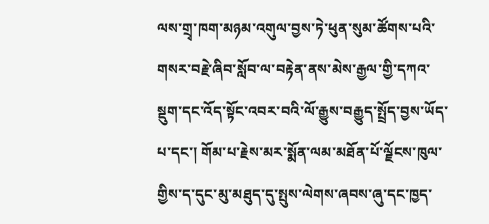ལས་གྲྭ་ཁག་མཉམ་འགུལ་བྱས་ཏེ་ཕུན་སུམ་ཚོགས་པའི་གསར་བརྗེ་ཞིབ་སློབ་ལ་བརྟེན་ནས་མེས་རྒྱལ་གྱི་དཀའ་སྡུག་དང་འོད་སྟོང་འབར་བའི་ལོ་རྒྱུས་བརྒྱུད་སྤྲོད་བྱས་ཡོད་པ་དང་། གོམ་པ་རྗེས་མར་སྨོན་ལམ་མཐོན་པོ་ལྗོངས་ཁུལ་གྱིས་ད་དུང་མུ་མཐུད་དུ་སྤུས་ལེགས་ཞབས་ཞུ་དང་ཁྱད་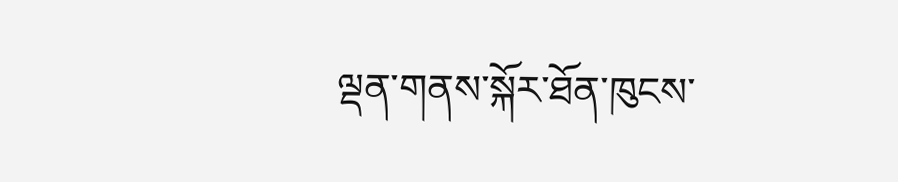ལྡན་གནས་སྐོར་ཐོན་ཁུངས་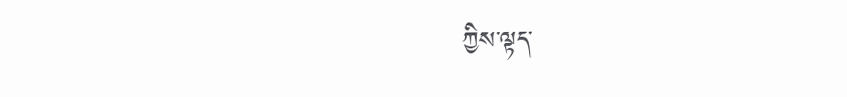ཀྱིས་ལྟད་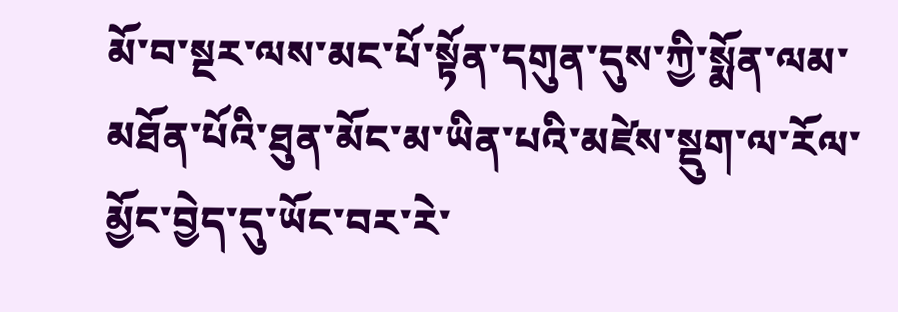མོ་བ་སྔར་ལས་མང་པོ་སྟོན་དགུན་དུས་ཀྱི་སྨོན་ལམ་མཐོན་པོའི་ཐུན་མོང་མ་ཡིན་པའི་མཛེས་སྡུག་ལ་རོལ་མྱོང་བྱེད་དུ་ཡོང་བར་རེ་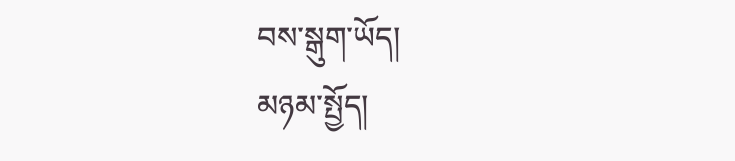བས་སྒུག་ཡོད།
མཉམ་སྤྱོད།